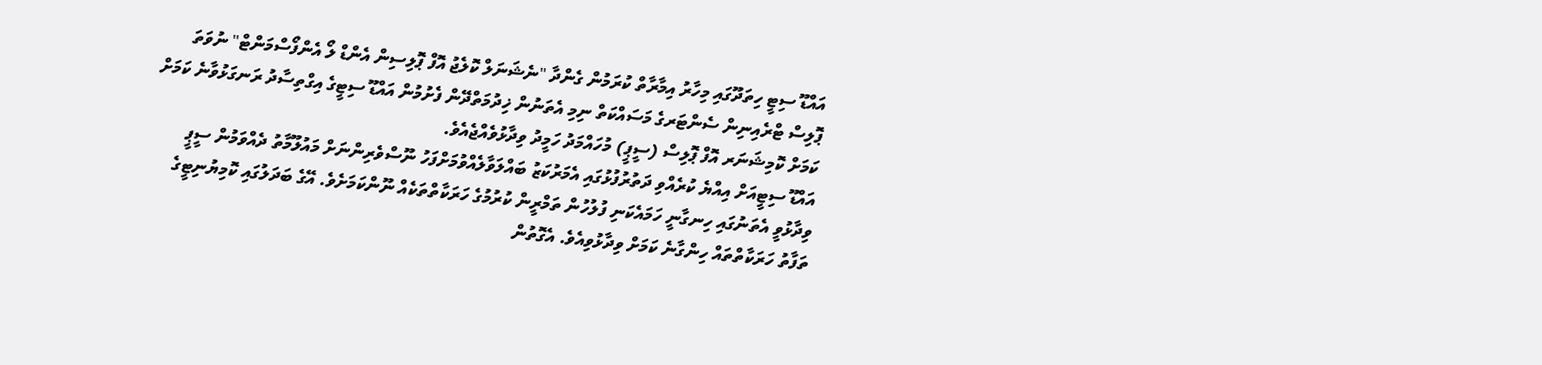އައްޑޫ ސިޓީ ހިތަދޫގައި މިހާރު އިމާރާތް ކުރަމުން ގެންދާ "ނެޝަނަލް ކޮލެޖު އޮފް ޕޮލިސިން އެންޑް ލޯ އެންފޯސްމަންޓް" ނުވަތަ ޕޮލިސް ޓްރެއިނިން ސެންޓަރގެ މަސައްކަތް ނިމި އެތަނުން ޚިދުމަތްދޭން ފެށުމުން އައްޑޫ ސިޓީގެ އިގްތިސާދު ރަނގަޅުވާނެ ކަމަށް ކަމަށް ކޮމިޝަނަރ އޮފް ޕޮލިސް (ސީޕީ) މުހައްމަދު ހަމީދު ވިދާޅުވެއްޖެއެވެ.
އައްޑޫ ސިޓީއަށް އިއްޔެ ކުރެއްވި ދަތުރުފުޅުގައި އެމަރުކަޒު ބައްލަވާލެއްވުމަށްފަހު ނޫސްވެރިންނަށް މައުލޫމާތު ދެއްވަމުން ސީޕީ ވިދާޅުވީ އެތަނުގައި ހިނގާނީ ހަމައެކަނި ފުލުހުން ތަމްރީން ކުރުމުގެ ހަރަކާތްތަކެއް ނޫންކަމަށެވެ. އޭގެ ބަދަލުގައި ކޮމިޔުނިޓީގެ ތަފާތު ހަރަކާތްތައް ހިންގާނެ ކަމަށް ވިދާޅުވިއެވެ. އެގޮތުން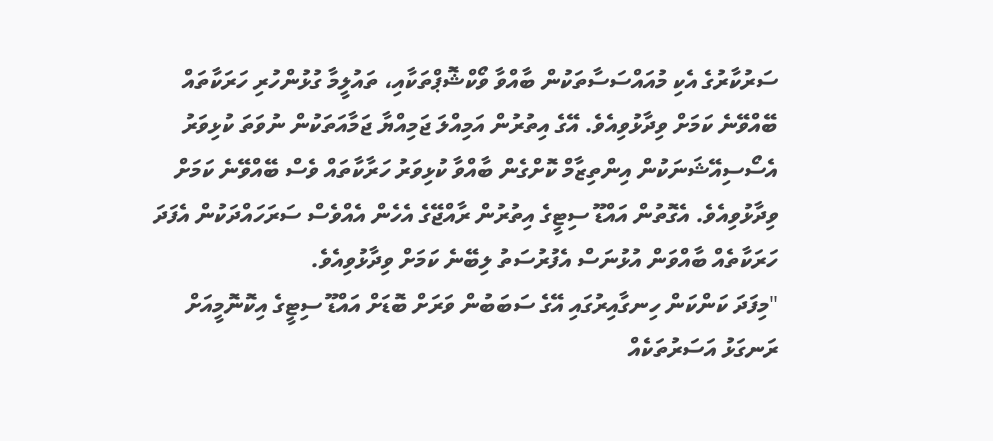ސަރުކާރުގެ އެކި މުއައްސަސާތަކުން ބާއްވާ ވޯކްޝޮޕްތަކާއި، ތައުލީމާ ގުޅުންހުރި ހަރަކާތައް ބޭއްވޭނެ ކަމަށް ވިދާޅުވިއެވެ. އޭގެ އިތުރުން އަމިއްލަ ޖަމިއްޔާ ޖަމާއަތަކުން ނުވަތަ ކުޅިވަރު އެސޯސިއޭޝަނަކުން އިންތިޒާމް ކޮށްގެން ބާއްވާ ކުޅިވަރު ހަރާކާތައް ވެސް ބޭއްވޭނެ ކަމަށް ވިދާޅުވިއެވެ. އެގޮތުން އައްޑޫ ސިޓީގެ އިތުރުން ރާއްޖޭގެ އެހެން އެއްވެސް ސަރަހައްދަކުން އެފަދަ ހަރަކާތެއް ބާއްވަން އުޅުނަސް އެފުރުސަތު ލިބޭނެ ކަމަށް ވިދާޅުވިއެވެ.
"މިފަދަ ކަންކަން ހިނގާއިރުގައި އޭގެ ސަބަބުން ވަރަށް ބޮޑަށް އައްޑޫ ސިޓީގެ އިކޮނޮމީއަށް ރަނގަޅު އަސަރުތަކެއް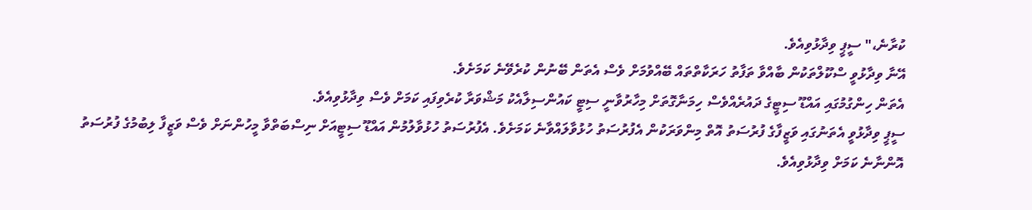ކުރާނެ،" ސީޕީ ވިދާޅުވިއެވެ.
އޭނާ ވިދާޅުވީ ސްކޫލްތަކުން ބާއްވާ ތަފާތު ހަރަކާތްތައް ބޭއްވުމަށް ވެސް އެތަން ބޭނުން ކުރެވޭނެ ކަމަށެވެ.
އެތަން ހިންގުމުގައި އައްޑޫ ސިޓީގެ ދައުރެއްވެސް ހިމަނާގޮތަށް މިހާރުވާނީ ސިޓީ ކައުންސިލާއެކު މަޝްވަރާ ކުރެވިފައި ކަމަށް ވެސް ވިދާޅުވިއެވެ.
ސީޕީ ވިދާޅުވީ އެތަނުގައި ވަޒީފާގެ ފުރުސަތު އޮތް މިންވަރަކުން އެފުރުސަތު ހުޅުވާލައްވާނެ ކަމަށެވެ. އެފުރުސަތު ހުޅުވާލުމުން އައްޑޫ ސިޓީއަށް ނިސްބަތްވާ މީހުންނަށް ވެސް ވަޒީފާ ލިބުމުގެ ފުރުސަތު އޮންނާނެ ކަމަށް ވިދާޅުވިއެވެ.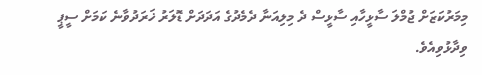މިމަރުކަޒަށް ޖުމްލަ ސާޅީހާއި ސާޅީސް ދެ މިލިއަނާ ދެމެދުގެ އަދަދަށް ޑޮލަރު ޚަރަދުވާނެ ކަމަށް ސީޕީ ވިދާޅުވިއެވެ.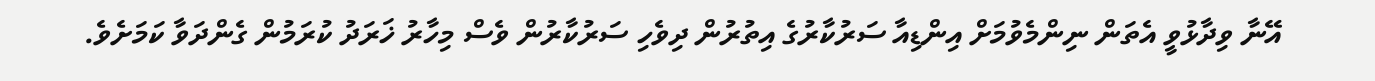އޭނާ ވިދާޅުވީ އެތަން ނިންމެވުމަށް އިންޑިއާ ސަރުކާރުގެ އިތުރުން ދިވެހި ސަރުކާރުން ވެސް މިހާރު ޚަރަދު ކުރަމުން ގެންދަވާ ކަމަށެވެ.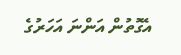އެގޮތުން އަންނަ އަހަރުގެ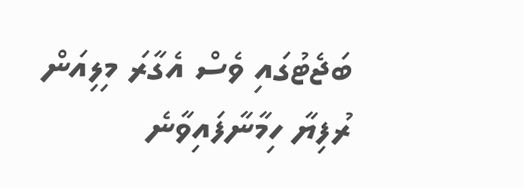ބަޖެޓުގައި ވެސް އެގާރަ މިލިއަން ރުފިޔާ ހިމާނާފައިވާނެ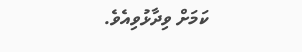ކަމަށް ވިދާޅުވިއެވެ.